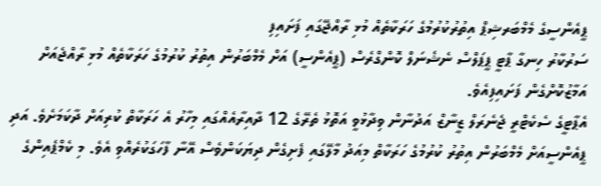ޕީއެންސީގެ މެމްބަރޝިޕް އިތުރުކުރުމުގެ ހަރަކާތެއް މުޅި ރާއްޖޭގައި ފަށައިފި
ސަރުކާރު ހިނގާ ޕާޓީ ޕީޕަލްސް ނެޝެނަލް ކޮންގްރެސް (ޕީއެންސީ) އަށް މެމްބަރުން އިތުރު ކުރުމުގެ ހަރަކާތެއް މުޅި ރާއްޖެއަށް އަމާޒުކޮށްގެން ފަށައިފިއެވެ.
އެޕާޓީގެ ސެކެޓްރީ ޖެނެރަލް ޒީނާޒް އަދުނާން ވިދާޅުވީ އަތޮޅު ތެރޭގެ 12 ދާއިރާއެއްގައި މިހާރު އެ ހަރަކާތް ކުރިއަށް ދާކަމަށެވެ. އަދި ޕީއެންސީއަށް މެމްބަރުން އިތުރު ކުރުމުގެ ހަރަކާތް މިއަދު މާލޭގައި ފެށިގެން ދިޔަކަންވެސް އޭނާ ފާހަގަކުރެއްވި އެވެ. މި ކެމްޕެއިންގެ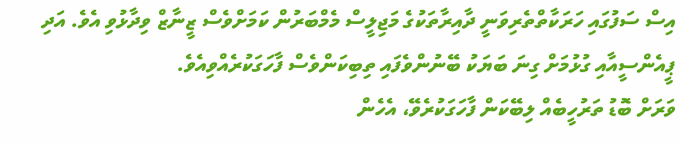އިސް ސަފުގައި ހަރަކާތްތެރިވަނީ ދާއިރާތަކުގެ މަޖިލީސް މެމްބަރުން ކަމަށްވެސް ޒީނާޒް ވިދާޅުވި އެވެ. އަދި ޕީއެންސީއާއި ގުޅުމަށް ގިނަ ބަޔަކު ބޭނުންވެފައި ތިބިކަންވެސް ފާހަގަކުރެއްވިއެވެ.
ވަރަށް ބޮޑު ތަރުހީބެއް ލިބޭކަން ފާހަގަކުރެވޭ، އެހެން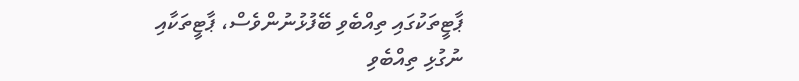ޕާޓީތަކުގައި ތިއްބެވި ބޭފުޅުނުންވެސް، ޕާޓީތަކާއި ނުގުޅި ތިއްބެވި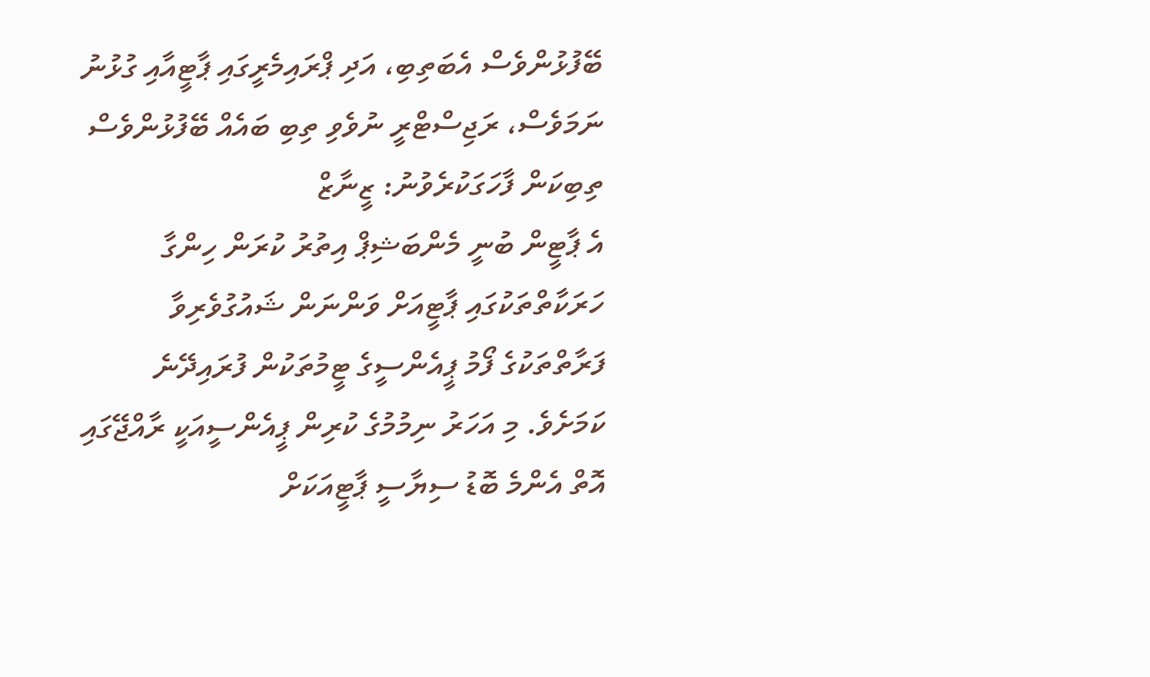ބޭފުޅުންވެސް އެބަތިބި، އަދި ޕްރައިމެރީގައި ޕާޓީއާއި ގުޅުނު ނަމަވެސް، ރަޖިސްޓްރީ ނުވެވި ތިބި ބައެއް ބޭފުޅުންވެސް ތިބިކަން ފާހަގަކުރެވުނު: ޒީނާޒް
އެ ޕާޓީން ބުނީ މެންބަޝިޕް އިތުރު ކުރަން ހިންގާ ހަރަކާތްތަކުގައި ޕާޓީއަށް ވަންނަން ޝައުގުވެރިވާ ފަރާތްތަކުގެ ފޯމު ޕީއެންސީގެ ޓީމުތަކުން ފުރައިދޭނެ ކަމަށެވެ. މި އަހަރު ނިމުމުގެ ކުރިން ޕީއެންސީއަކީ ރާއްޖޭގައި އޮތް އެންމެ ބޮޑު ސިޔާސީ ޕާޓީއަކަށް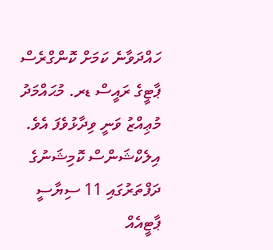ހައްދަވާނެ ކަމަށް ކޮންގްރެސް ޕާޓީގެ ރައީސް ޑރ. މުޙައްމަދު މުޢިއްޒު ވަނީ ވިދާޅުވެފަ އެވެ.
އިލެކްޝަންސް ކޮމިޝަނުގެ ދަފްތަރުގައި 11 ސިޔާސީ ޕާޓީއެއް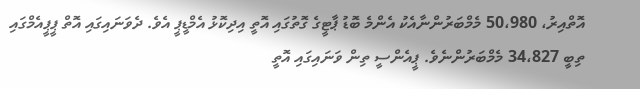އޮތްއިރު، 50،980 މެމްބަރުންނާއެކު އެންމެ ބޮޑު ޕާޓީގެ ގޮތުގައި އޮތީ އިދިކޮޅު އެމްޑީޕީ އެވެ. ދެވަނައިގައި އޮތް ޕީޕީއެމްގައި ތިބީ 34،827 މެމްބަރުންނެވެ. ޕީއެންސީ ތިން ވަނައިގައި އޮތީ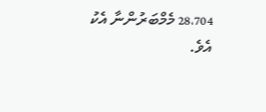28،704 މެމްބަރުންނާ އެކު އެވެ.